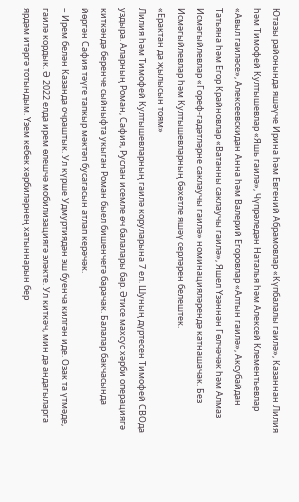Ютазы районында яшәүче Ирина һәм Евгений Абрамовлар «Күпбалалы гаилә», Казаннан Лилия һәм Тимофей Култышевлар «Яшь гаилә», Чүпрәледән Наталья һәм Алексей Клементьевлар «Авыл гаиләсе», Алексеевскидан Анна һәм Валерий Егоровлар «Алтын гаилә», Аксубайдан Татьяна һәм Егор Крайновлар «Ватанны саклаучы гаилә», Яшел Үзәннән Гөлчәчәк һәм Алмаз Исмәгыйлевлар «Гореф-гадәтләрне саклаучы гаилә» номинацияләрендә катнашачак. Без Исмәгыйлевлар һәм Култышевларның бәхетле яшәү серләрен белештек.
«Ерактан да җылысын тоям»
Лилия һәм Тимофей Култышевларның гаилә коруларына 7 ел. Шуның дүртесен Тимофей СВОда уздыра. Аларның Роман, Сафия, Руслан исемле өч балалары бар. Әтисе махсус хәрби операциягә киткәндә беренче сыйныфта укыган Роман быел бишенчегә барачак. Балалар бакчасында йөргән Сафия тәүге тапкыр мәктәп бусагасын атлап керәчәк.
– Ирем белән Казанда очраштык. Ул күрше Удмуртиядән эш буенча килгән иде. Озак та үтмәде, гаилә кордык. Ә 2022 елда ирем өлешчә мобилизациягә эләкте. Ул киткәч, мин дә андагыларга ярдәм итәргә тотындым. Үзем кебек хәрбиләрнең хатыннарын бер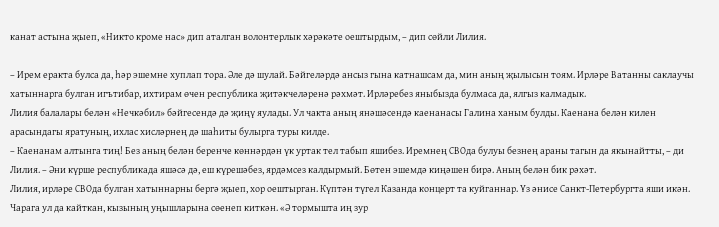канат астына җыеп, «Никто кроме нас» дип аталган волонтерлык хәрәкәте оештырдым, – дип сөйли Лилия.

– Ирем еракта булса да, һәр эшемне хуплап тора. Әле дә шулай. Бәйгеләрдә ансыз гына катнашсам да, мин аның җылысын тоям. Ирләре Ватанны саклаучы хатыннарга булган игътибар, ихтирам өчен республика җитәкчеләренә рәхмәт. Ирләребез яныбызда булмаса да, ялгыз калмадык.
Лилия балалары белән «Нечкәбил» бәйгесендә дә җиңү яулады. Ул чакта аның янәшәсендә каенанасы Галина ханым булды. Каенана белән килен арасындагы яратуның, ихлас хисләрнең дә шаһиты булырга туры килде.
– Каенанам алтынга тиң! Без аның белән беренче көннәрдән үк уртак тел табып яшибез. Иремнең СВОда булуы безнең араны тагын да якынайтты, – ди Лилия. – Әни күрше республикада яшәсә дә, еш күрешәбез, ярдәмсез калдырмый. Бөтен эшемдә киңәшен бирә. Аның белән бик рәхәт.
Лилия, ирләре СВОда булган хатыннарны бергә җыеп, хор оештырган. Күптән түгел Казанда концерт та куйганнар. Үз әнисе Санкт-Петербургта яши икән. Чарага ул да кайткан, кызының уңышларына сөенеп киткән. «Ә тормышта иң зур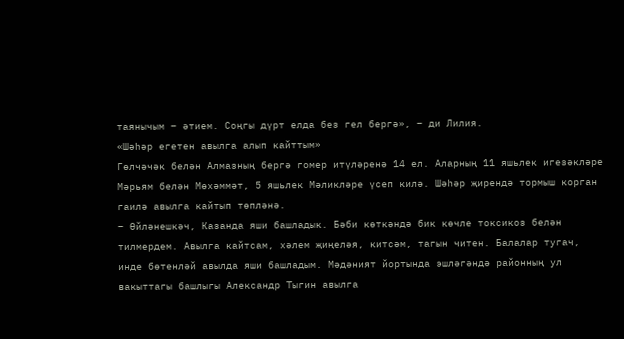таянычым – әтием. Соңгы дүрт елда без гел бергә», – ди Лилия.
«Шәһәр егетен авылга алып кайттым»
Гөлчәчәк белән Алмазның бергә гомер итүләренә 14 ел. Аларның 11 яшьлек игезәкләре Мәрьям белән Мөхәммәт, 5 яшьлек Мәликләре үсеп килә. Шәһәр җирендә тормыш корган гаилә авылга кайтып төпләнә.
– Өйләнешкәч, Казанда яши башладык. Бәби көткәндә бик көчле токсикоз белән тилмердем. Авылга кайтсам, хәлем җиңеләя, китсәм, тагын читен. Балалар тугач, инде бөтенләй авылда яши башладым. Мәдәният йортында эшләгәндә районның ул вакыттагы башлыгы Александр Тыгин авылга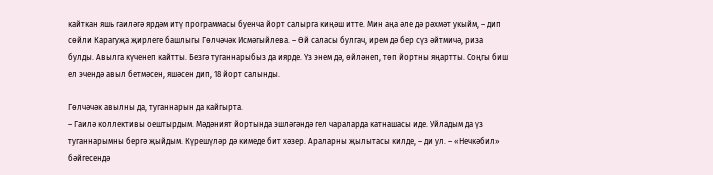кайткан яшь гаиләгә ярдәм итү программасы буенча йорт салырга киңәш итте. Мин аңа әле дә рәхмәт укыйм, – дип сөйли Карагуҗа җирлеге башлыгы Гөлчәчәк Исмәгыйлева. – Өй саласы булгач, ирем дә бер сүз әйтмичә, риза булды. Авылга күченеп кайтты. Безгә туганнарыбыз да иярде. Үз энем дә, өйләнеп, төп йортны яңартты. Соңгы биш ел эчендә авыл бетмәсен, яшәсен дип, 18 йорт салынды.

Гөлчәчәк авылны да, туганнарын да кайгырта.
– Гаилә коллективы оештырдым. Мәдәният йортында эшләгәндә гел чараларда катнашасы иде. Уйладым да үз туганнарымны бергә җыйдым. Күрешүләр дә кимеде бит хәзер. Араларны җылытасы килде, – ди ул. – «Нечкәбил» бәйгесендә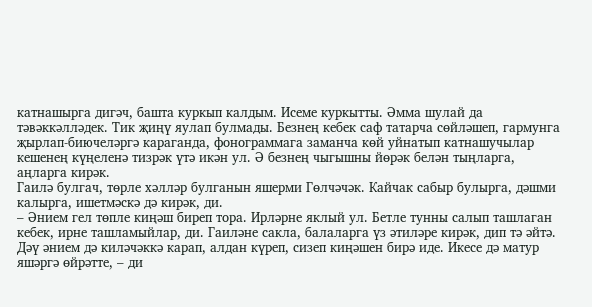катнашырга дигәч, башта куркып калдым. Исеме куркытты. Әмма шулай да тәвәккәлләдек. Тик җиңү яулап булмады. Безнең кебек саф татарча сөйләшеп, гармунга җырлап-биючеләргә караганда, фонограммага заманча көй уйнатып катнашучылар кешенең күңеленә тизрәк үтә икән ул. Ә безнең чыгышны йөрәк белән тыңларга, аңларга кирәк.
Гаилә булгач, төрле хәлләр булганын яшерми Гөлчәчәк. Кайчак сабыр булырга, дәшми калырга, ишетмәскә дә кирәк, ди.
– Әнием гел төпле киңәш биреп тора. Ирләрне яклый ул. Бетле тунны салып ташлаган кебек, ирне ташламыйлар, ди. Гаиләне сакла, балаларга үз әтиләре кирәк, дип тә әйтә. Дәү әнием дә киләчәккә карап, алдан күреп, сизеп киңәшен бирә иде. Икесе дә матур яшәргә өйрәтте, – ди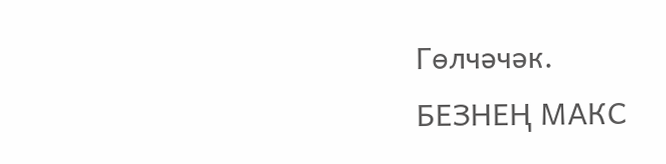Гөлчәчәк.
БЕЗНЕҢ МАКС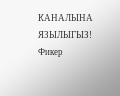КАНАЛЫНА ЯЗЫЛЫГЫЗ!
Фикер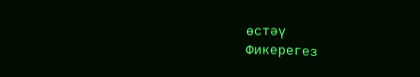өстәү
Фикерегез